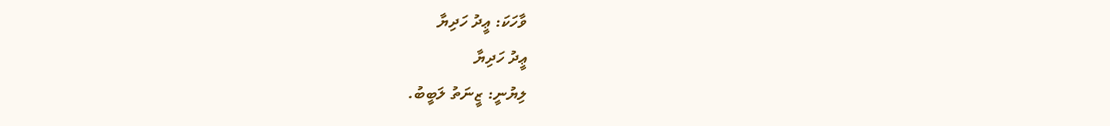ވާހަކަ: ޢީދު ހަދިޔާ
ޢީދު ހަދިޔާ
ލިޔުނީ: ޒީނަތު ލަބީބު.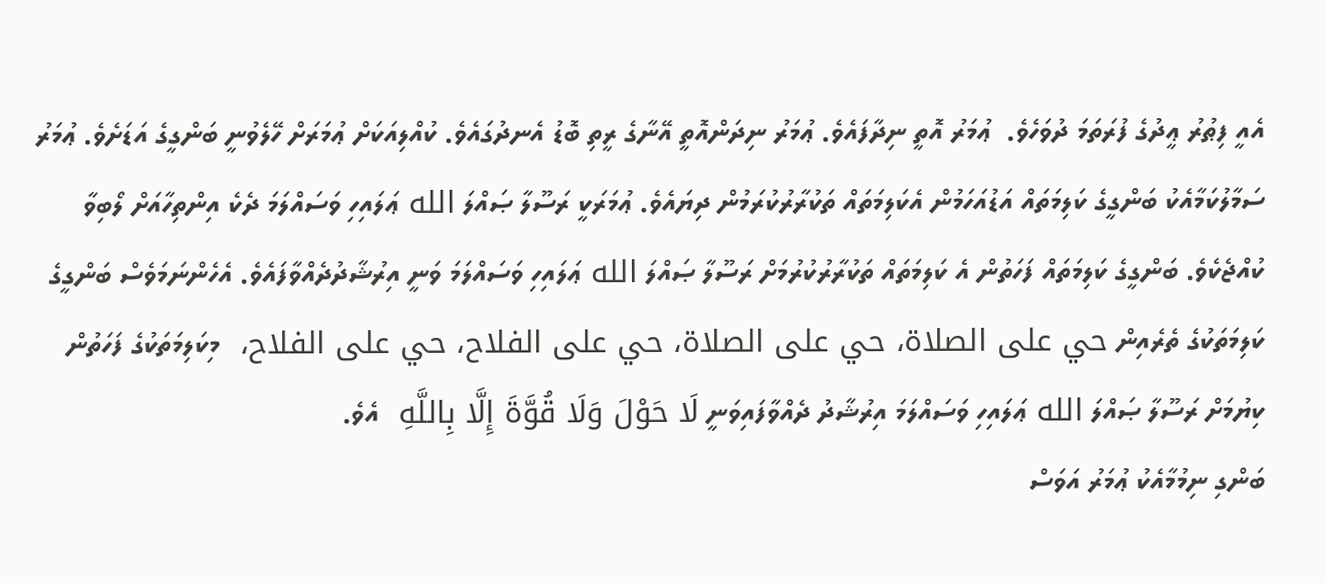އެއީ ފިޠުރު ޢީދުގެ ފުރަތަމަ ދުވަހެވެ.  ޢުމަރު އޮތީ ނިދާފައެވެ. ޢުމަރު ނިދަންއޮތީ އޭނާގެ ރީތި ބޮޑު އެނދުގައެވެ. ކުއްލިއަކަށް ޢުމަރަށް ހޭލެވުނީ ބަންގީގެ އަޑަށެވެ. ޢުމަރު ސަމާލުކަމާއެކު ބަންގީގެ ކަލިމަތައް އަޑުއަހަމުން އެކަލިމަތައް ތަކުރާރުކުރަމުން ދިޔައެވެ. ޢުމަރަކީ ރަސޫލާ ޞައްލަ الله ޢަލައިހި ވަސައްލަމަ ދެކެ އިންތިހާއަށް ލޯބިވާ ކުއްޖެކެވެ. ބަންގީގެ ކަލިމަތައް ފަހަތުން އެ ކަލިމަތައް ތަކުރާރުކުރުމަށް ރަސޫލާ ޞައްލަ الله ޢަލައިހި ވަސައްލަމަ ވަނީ އިރުޝާދުދެއްވާފައެވެ. އެހެންނަމަވެސް ބަންގީގެ ކަލިމަތަކުގެ ތެރެއިން حي على الصلاة، حي على الصلاة، حي على الفلاح، حي على الفلاح،  މިކަލިމަތަކުގެ ފަހަތުން ކިޔުމަށް ރަސޫލާ ޞައްލަ الله ޢަލައިހި ވަސައްލަމަ އިރުޝާދު ދެއްވާފައިވަނީ لَا حَوْلَ وَلَا قُوَّةَ إِلَّا بِاللَّهِ  އެވެ.
ބަންގި ނިމުމާއެކު ޢުމަރު އަވަސް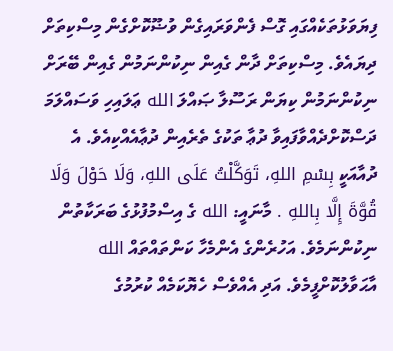ފިޔަވަޅުތަކެއްގައި ގޮސް ފެންވަރައިގެން ވުޟޫކޮށްގެން މިސްކިތަށް ދިޔައެވެ. މިސްކިތަށް ދާން ގެއިން ނިކުންނަމުން ގެއިން ބޭރަށް ނިކުންނަމުން ކިޔަން ރަސޫލާ ޞައްލަ الله ޢަލައިހި ވަސައްލަމަ ދަސްކޮށްދެއްވާފައިވާ ދުޢާ ތަކުގެ ތެރެއިން ދުޢާއެއްކިއެވެ. އެ ދުއާއަކީ بِسْمِ اللهِ، تَوَكَّلْتُ عَلَى اللهِ، وَلَا حَوْلَ وَلَا قُوَّةَ إِلَّا بِاللهِ . މާނައީ: الله ގެ އިސްމުފުޅުގެ ބަރަކާތުން ނިކުންނަމެވެ. އަހުރެންގެ އެންމެހާ ކަންތައްތައް الله އާޙަވާލުކޮށްފީމެވެ. އަދި އެއްވެސް ހެޔޮކަމެއް ކުރުމުގެ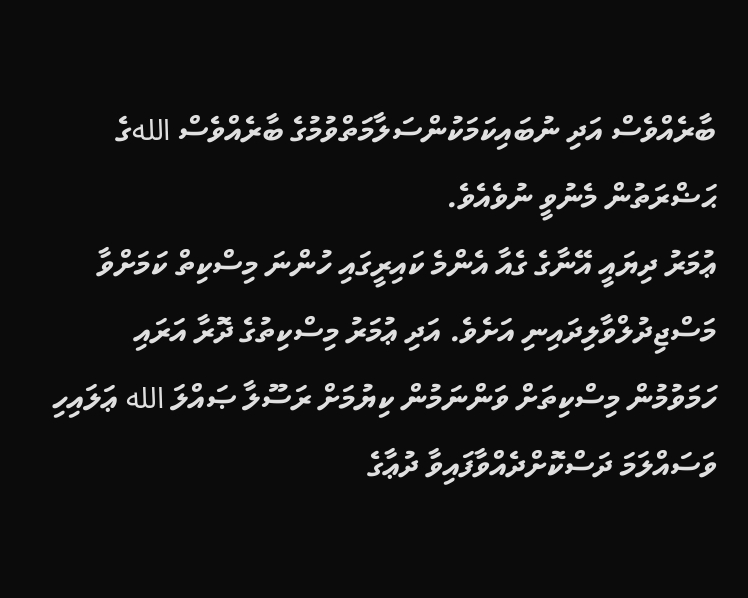ބާރެއްވެސް އަދި ނުބައިކަމަކުންސަލާމަތްވުމުގެ ބާރެއްވެސް اللهގެ ޙަޟްރަތުން މެނުވީ ނުވެއެވެ.
ޢުމަރު ދިޔައީ އޭނާގެ ގެއާ އެންމެ ކައިރީގައި ހުންނަ މިސްކިތް ކަމަށްވާ މަސްޖިދުލްވާލިދައިނި އަށެވެ. އަދި ޢުމަރު މިސްކިތުގެ ދޮރާ އަރައި ހަމަވުމުން މިސްކިތަށް ވަންނަމުން ކިޔުމަށް ރަސޫލާ ޞައްލަ الله ޢަލައިހި ވަސައްލަމަ ދަސްކޮށްދެއްވާފައިވާ ދުޢާގެ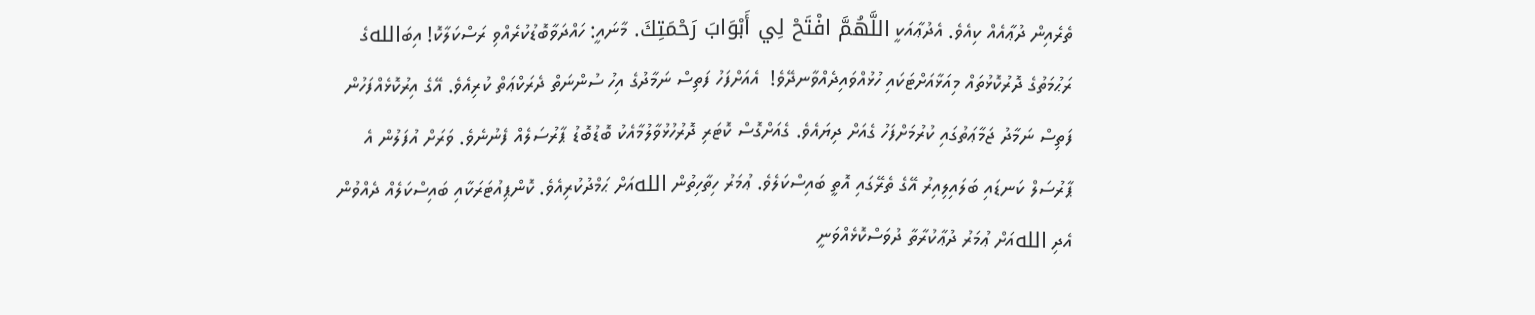ތެރެއިން ދުޢާއެއް ކިއެވެ. އެދުޢާއަކީ اللَّهُمَّ افْتَحْ لِي أَبْوَابَ رَحْمَتِكَ. މާނައީ: ހައްދަވާބޮޑުކުރެއްވި ރަސްކަލާކޮ! އިބަاللهގެ ރަޙުމަތުގެ ދޮރުކޮޅުތައް މިއަޅާއަށްޓަކައި ހުޅުއްވައިދެއްވާނދޭވެ!  އެއަށްފަހު ފަތިސް ނަމާދުގެ އިހު ސުންނަތް ދެރަކްޢަތް ކުރިއެވެ. އޭގެ އިރުކޮޅެއްފަހުން ފަތިސް ނަމާދު ޖަމާޢަތުގައި ކުރުމަށްފަހު ގެއަށް ދިޔައެވެ. ގެއަށްގޮސް ކޮޓަރި ދޮރުހުޅުވާލުމާއެކު ބޮޑުބޮޑު ޕާރުސަލެއް ފެނުނެވެ. ވަރަށް އުފަލުން އެ ޕާރުސަލް ކަނޑައި ބަލައިލިއިރު އޭގެ ތެރޭގައި އޮތީ ބައިސްކަލެވެ. ޢުމަރު ހިތާހިތުން اللهއަށް ޙަމްދުކުރިއެވެ. ކޮންޕިއުޓަރަކާއި ބައިސްކަލެއް ދެއްވުން އެދި اللهއަށް ޢުމަރު ދުޢާކުރާތާ ދުވަސްކޮޅެއްވަނީ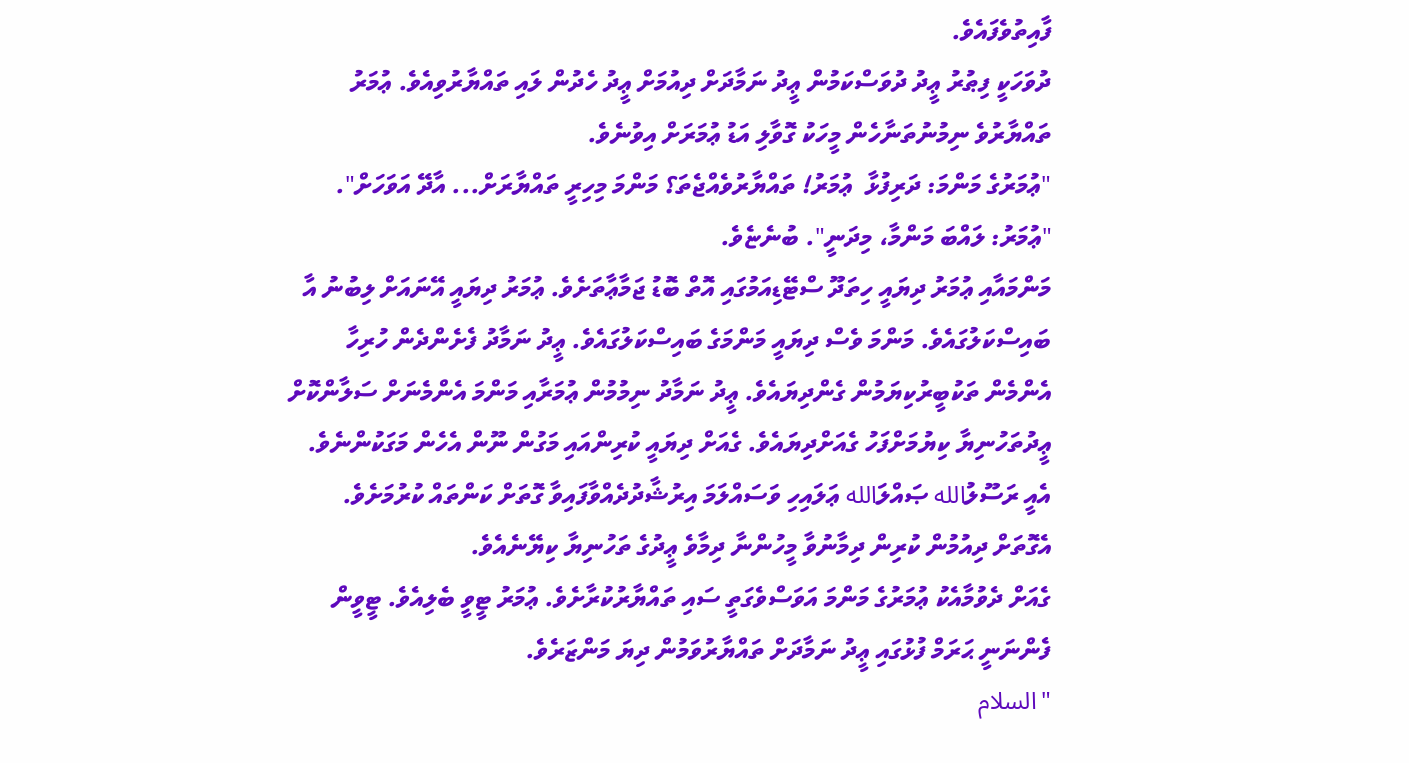ފާއިތުވެފައެވެ.
ދުވަހަކީ ފިޠުރު ޢީދު ދުވަސްކަމުން ޢީދު ނަމާދަށް ދިއުމަށް ޢީދު ހެދުން ލައި ތައްޔާރުވިއެވެ. ޢުމަރު ތައްޔާރުވެ ނިމުނުތަނާހެން މީހަކު ގޮވާލި އަޑު ޢުމަރަށް އިވުނެވެ.
"ޢުމަރުގެ މަންމަ: ދަރިފުޅާ  ޢުމަރު! ތައްޔާރުވެއްޖެތަ؟ މަންމަ މިހިރީ ތައްޔާރަށް... އާދޭ އަވަހަށް".
"ޢުމަރު: ލައްބަ މަންމާ، މިދަނީ". ބުނެޏެވެ.
މަންމައާއި ޢުމަރު ދިޔައީ ހިތަދޫ ސްޓޭޑިއަމުގައި އޮތް ބޮޑު ޖަމާޢާތަށެވެ. ޢުމަރު ދިޔައީ އޭނައަށް ލިބުނު އާ ބައިސްކަލުގައެވެ. މަންމަ ވެސް ދިޔައީ މަންމަގެ ބައިސްކަލުގައެވެ. ޢީދު ނަމާދު ފެށެންދެން ހުރިހާ އެންމެން ތަކުބީރުކިޔަމުން ގެންދިޔައެވެ. ޢީދު ނަމާދު ނިމުމުން ޢުމަރާއި މަންމަ އެންމެނަށް ސަލާންކޮށް ޢީދުތަހުނިޔާ ކިޔުމަށްފަހު ގެއަށްދިޔައެވެ. ގެއަށް ދިޔައީ ކުރިންއައި މަގުން ނޫން އެހެން މަގަކުންނެވެ. އެއީ ރަސޫލުالله ޞައްލަالله ޢަލައިހި ވަސައްލަމަ އިރުޝާދުދެއްވާފައިވާ ގޮތަށް ކަންތައް ކުރުމަށެވެ. އެގޮތަށް ދިއުމުން ކުރިން ދިމާނުވާ މީހުންނާ ދިމާވެ ޢީދުގެ ތަހުނިޔާ ކިޔޭނެއެވެ.
ގެއަށް ދެވުމާއެކު ޢުމަރުގެ މަންމަ އަވަސްވެގަތީ ސައި ތައްޔާރުކުރާށެވެ. ޢުމަރު ޓީވީ ބެލިއެވެ. ޓީވީން ފެންނަނީ ޙަރަމް ފުޅުގައި ޢީދު ނަމާދަށް ތައްޔާރުވަމުން ދިޔަ މަންޒަރެވެ.
"السلام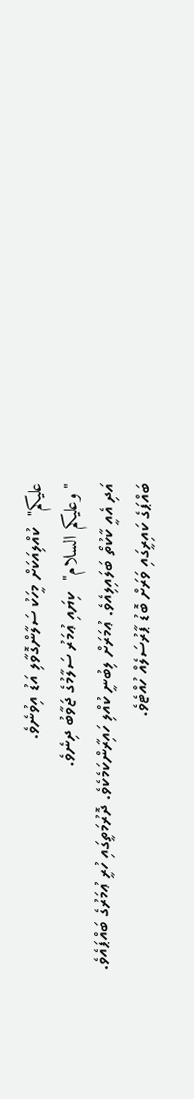عليكم"  ކުއްލިއަކަށް މީހަކު ސަލާންގޮވާލި އަޑު އިވުނެވެ.
"وعليكم السلام"  ކިޔައި ޢުމަރު ސަލާމުގެ ޖަވާބު ދިނެވެ.
އަދި އެއީ ކާކުތޯ ބަލައިލިއެވެ. ޢުމަރަށް ލިބުނީ ކުއްލި ހައިރާންކަމެކެވެ. ދޮރުމަތީގައި ހުރީ ޢުމަރުގެ ބައްޕައެވެ. ބައްޕަގެ ކައިރީގައި ވަރަށް ބޮޑު ޕާރުސަލެއް ހުއްޓެވެ.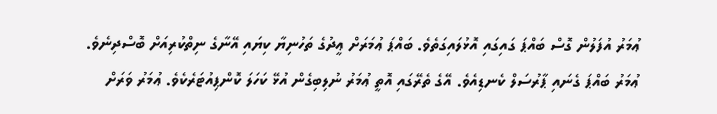ޢުމަރު އުފަލުން ގޮސް ބައްޕަ ގައިގައި އޮޅުލައިގަތެވެ. ބައްޕަ ޢުމަރަށް ޢީދުގެ ތަހުނިޔާ ކިޔައި އޭނާގެ ނިތްކުރިއަށް ބޮސްދިނެވެ.
ޢުމަރު ބައްޕަ ގެނައި ޕާރުސަލް ކެނޑިއެވެ. އޭގެ ތެރޭގައި އޮތީ ޢުމަރު ނުލިބިގެން އުޅޭ ކަހަލަ ކޮންޕިއުޓަރެކެވެ. ޢުމަރު ވަރަށް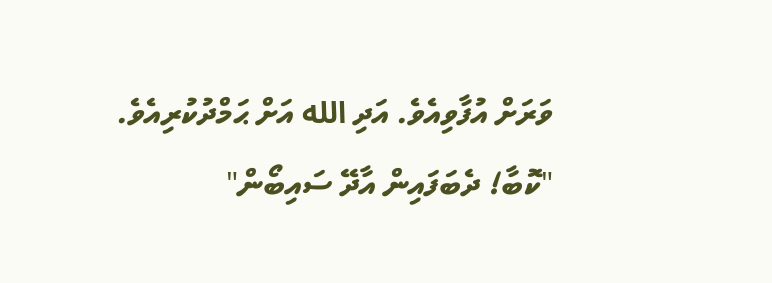ވަރަށް އުފާވިއެވެ. އަދި الله އަށް ޙަމްދުކުރިއެވެ.
"ކޮބާ! ދެބަފައިން އާދޭ ސައިބޯން"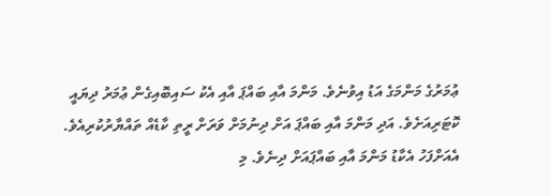ޢުމަރުގެ މަންމަގެ އަޑު އިވުނެވެ. މަންމަ އާއި ބައްޕަ އާއި އެކު ސައިބޮއިގެން ޢުމަރު ދިޔައީ ކޮޓަރިއަށެވެ. އަދި މަންމަ އާއި ބައްޕަ އަށް ދިނުމަށް ވަރަށް ރީތި ކާޑެއް ތައްޔާރުކުރިއެވެ. އެއަށްފަހު އެކާޑު މަންމަ އާއި ބައްޕައަށް ދިނެވެ. މި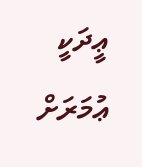ޢީދަކީ ޢުމަރަށް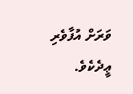ވަރަށް އުފާވެރި ޢީދެކެވެ.